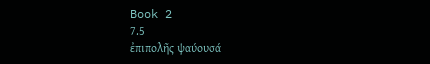Book 2
7.5
ἐπιπολῆς ψαύουσά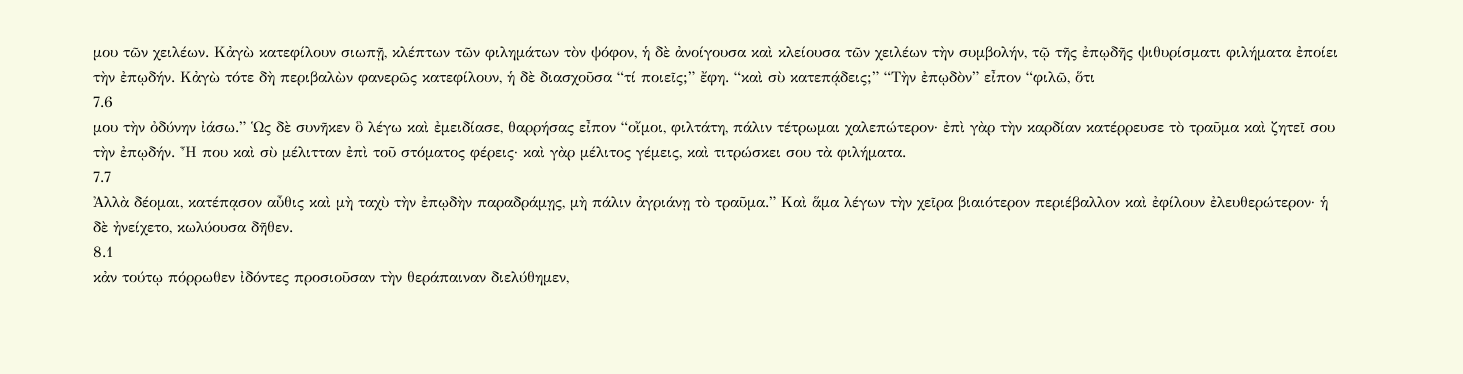μου τῶν χειλέων. Κἀγὼ κατεφίλουν σιωπῇ, κλέπτων τῶν φιλημάτων τὸν ψόφον, ἡ δὲ ἀνοίγουσα καὶ κλείουσα τῶν χειλέων τὴν συμβολήν, τῷ τῆς ἐπῳδῆς ψιθυρίσματι φιλήματα ἐποίει τὴν ἐπῳδήν. Κἀγὼ τότε δὴ περιβαλὼν φανερῶς κατεφίλουν, ἡ δὲ διασχοῦσα “τί ποιεῖς;” ἔφη. “καὶ σὺ κατεπᾴδεις;” “Τὴν ἐπῳδὸν” εἶπον “φιλῶ, ὅτι
7.6
μου τὴν ὀδύνην ἰάσω.” Ὡς δὲ συνῆκεν ὃ λέγω καὶ ἐμειδίασε, θαρρήσας εἶπον “οἴμοι, φιλτάτη, πάλιν τέτρωμαι χαλεπώτερον· ἐπὶ γὰρ τὴν καρδίαν κατέρρευσε τὸ τραῦμα καὶ ζητεῖ σου τὴν ἐπῳδήν. Ἦ που καὶ σὺ μέλιτταν ἐπὶ τοῦ στόματος φέρεις· καὶ γὰρ μέλιτος γέμεις, καὶ τιτρώσκει σου τὰ φιλήματα.
7.7
Ἀλλὰ δέομαι, κατέπᾳσον αὖθις καὶ μὴ ταχὺ τὴν ἐπῳδὴν παραδράμῃς, μὴ πάλιν ἀγριάνῃ τὸ τραῦμα.” Καὶ ἅμα λέγων τὴν χεῖρα βιαιότερον περιέβαλλον καὶ ἐφίλουν ἐλευθερώτερον· ἡ δὲ ἠνείχετο, κωλύουσα δῆθεν.
8.1
κἀν τούτῳ πόρρωθεν ἰδόντες προσιοῦσαν τὴν θεράπαιναν διελύθημεν,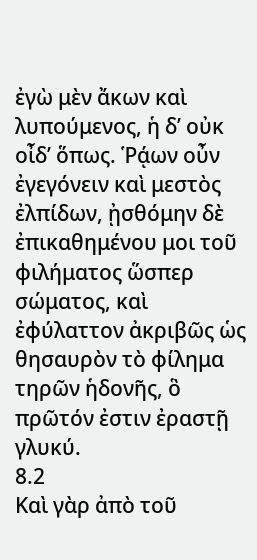ἐγὼ μὲν ἄκων καὶ λυπούμενος, ἡ δ’ οὐκ οἶδ’ ὅπως. Ῥᾴων οὖν ἐγεγόνειν καὶ μεστὸς ἐλπίδων, ᾐσθόμην δὲ ἐπικαθημένου μοι τοῦ φιλήματος ὥσπερ σώματος, καὶ ἐφύλαττον ἀκριβῶς ὡς θησαυρὸν τὸ φίλημα τηρῶν ἡδονῆς, ὃ πρῶτόν ἐστιν ἐραστῇ γλυκύ.
8.2
Καὶ γὰρ ἀπὸ τοῦ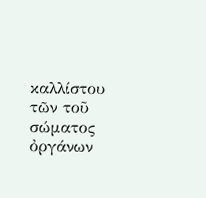καλλίστου τῶν τοῦ σώματος ὀργάνων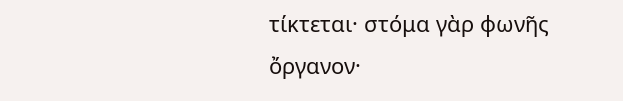τίκτεται· στόμα γὰρ φωνῆς ὄργανον·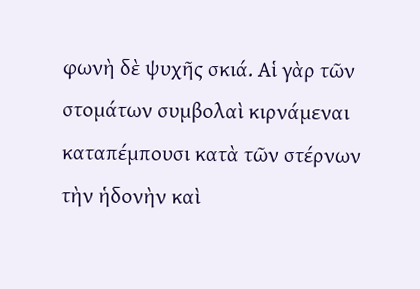φωνὴ δὲ ψυχῆς σκιά. Αἱ γὰρ τῶν στομάτων συμβολαὶ κιρνάμεναι καταπέμπουσι κατὰ τῶν στέρνων τὴν ἡδονὴν καὶ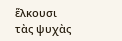ἕλκουσι τὰς ψυχὰς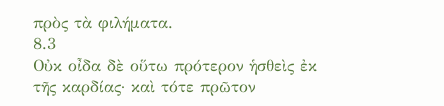πρὸς τὰ φιλήματα.
8.3
Οὐκ οἶδα δὲ οὕτω πρότερον ἡσθεὶς ἐκ τῆς καρδίας· καὶ τότε πρῶτον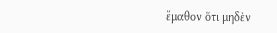ἔμαθον ὅτι μηδὲν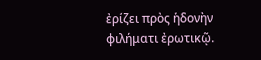ἐρίζει πρὸς ἡδονὴν φιλήματι ἐρωτικῷ.